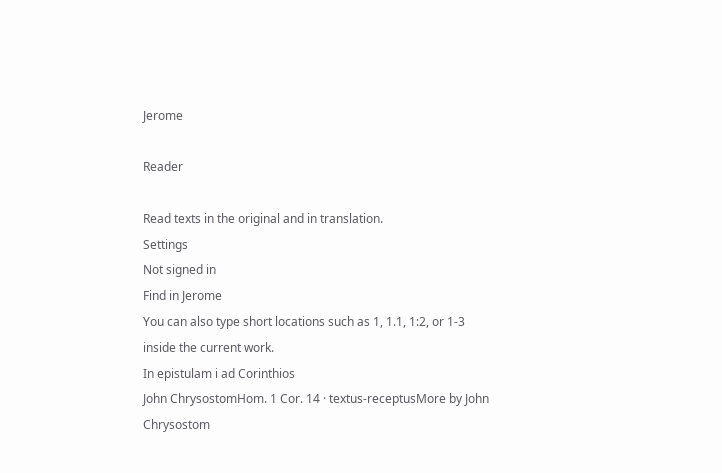Jerome

Reader

Read texts in the original and in translation.
Settings
Not signed in
Find in Jerome
You can also type short locations such as 1, 1.1, 1:2, or 1-3 inside the current work.
In epistulam i ad Corinthios
John ChrysostomHom. 1 Cor. 14 · textus-receptusMore by John Chrysostom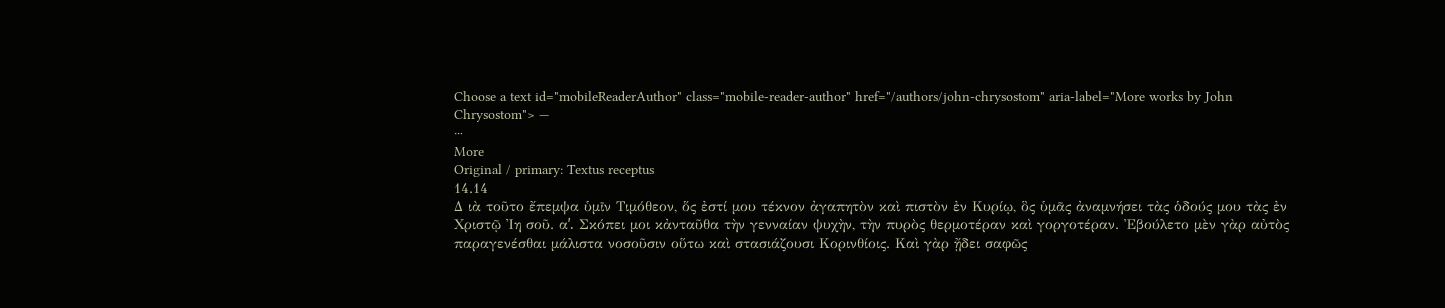Choose a text id="mobileReaderAuthor" class="mobile-reader-author" href="/authors/john-chrysostom" aria-label="More works by John Chrysostom"> —
⋯
More
Original / primary: Textus receptus
14.14
∆ ιὰ τοῦτο ἔπεµψα ὑµῖν Τιµόθεον, ὅς ἐστί µου τέκνον ἀγαπητὸν καὶ πιστὸν ἐν Κυρίῳ, ὃς ὑµᾶς ἀναµνήσει τὰς ὁδούς µου τὰς ἐν Χριστῷ Ἰη σοῦ. αʹ. Σκόπει µοι κἀνταῦθα τὴν γενναίαν ψυχὴν, τὴν πυρὸς θερµοτέραν καὶ γοργοτέραν. Ἐβούλετο µὲν γὰρ αὐτὸς παραγενέσθαι µάλιστα νοσοῦσιν οὕτω καὶ στασιάζουσι Κορινθίοις. Καὶ γὰρ ᾔδει σαφῶς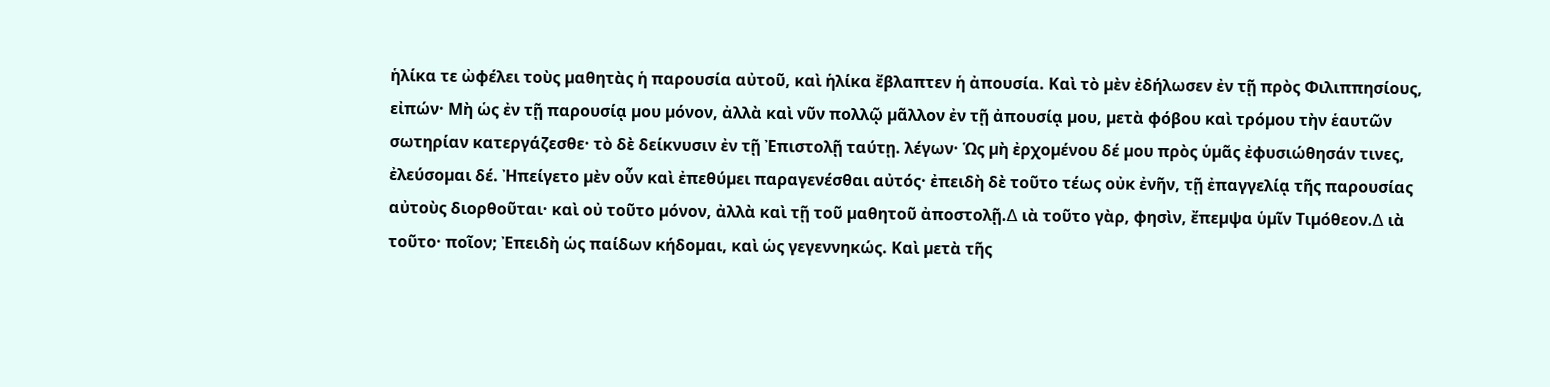ἡλίκα τε ὠφέλει τοὺς µαθητὰς ἡ παρουσία αὐτοῦ, καὶ ἡλίκα ἔβλαπτεν ἡ ἀπουσία. Καὶ τὸ µὲν ἐδήλωσεν ἐν τῇ πρὸς Φιλιππησίους, εἰπών· Μὴ ὡς ἐν τῇ παρουσίᾳ µου µόνον, ἀλλὰ καὶ νῦν πολλῷ µᾶλλον ἐν τῇ ἀπουσίᾳ µου, µετὰ φόβου καὶ τρόµου τὴν ἑαυτῶν σωτηρίαν κατεργάζεσθε· τὸ δὲ δείκνυσιν ἐν τῇ Ἐπιστολῇ ταύτῃ. λέγων· Ὡς µὴ ἐρχοµένου δέ µου πρὸς ὑµᾶς ἐφυσιώθησάν τινες, ἐλεύσοµαι δέ. Ἠπείγετο µὲν οὖν καὶ ἐπεθύµει παραγενέσθαι αὐτός· ἐπειδὴ δὲ τοῦτο τέως οὐκ ἐνῆν, τῇ ἐπαγγελίᾳ τῆς παρουσίας αὐτοὺς διορθοῦται· καὶ οὐ τοῦτο µόνον, ἀλλὰ καὶ τῇ τοῦ µαθητοῦ ἀποστολῇ.∆ ιὰ τοῦτο γὰρ, φησὶν, ἔπεµψα ὑµῖν Τιµόθεον.∆ ιὰ τοῦτο· ποῖον; Ἐπειδὴ ὡς παίδων κήδοµαι, καὶ ὡς γεγεννηκώς. Καὶ µετὰ τῆς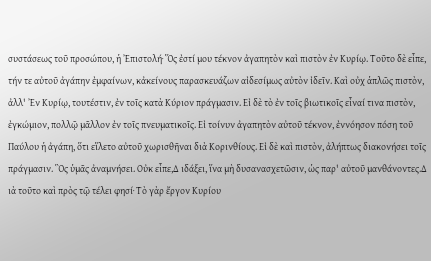συστάσεως τοῦ προσώπου, ἡ Ἐπιστολή· Ὅς ἐστί µου τέκνον ἀγαπητὸν καὶ πιστὸν ἐν Κυρίῳ. Τοῦτο δὲ εἶπε, τήν τε αὐτοῦ ἀγάπην ἐµφαίνων, κἀκείνους παρασκευάζων αἰδεσίµως αὐτὸν ἰδεῖν. Καὶ οὐχ ἁπλῶς πιστὸν, ἀλλ' Ἐν Κυρίῳ, τουτέστιν, ἐν τοῖς κατὰ Κύριον πράγµασιν. Εἰ δὲ τὸ ἐν τοῖς βιωτικοῖς εἶναί τινα πιστὸν, ἐγκώµιον, πολλῷ µᾶλλον ἐν τοῖς πνευµατικοῖς. Εἰ τοίνυν ἀγαπητὸν αὐτοῦ τέκνον, ἐννόησον πόση τοῦ Παύλου ἡ ἀγάπη, ὅτι εἵλετο αὐτοῦ χωρισθῆναι διὰ Κορινθίους. Εἰ δὲ καὶ πιστὸν, ἀλήπτως διακονήσει τοῖς πράγµασιν. Ὃς ὑµᾶς ἀναµνήσει. Οὐκ εἶπε,∆ ιδάξει, ἵνα µὴ δυσανασχετῶσιν, ὡς παρ' αὐτοῦ µανθάνοντες.∆ ιὰ τοῦτο καὶ πρὸς τῷ τέλει φησί· Τὸ γὰρ ἔργον Κυρίου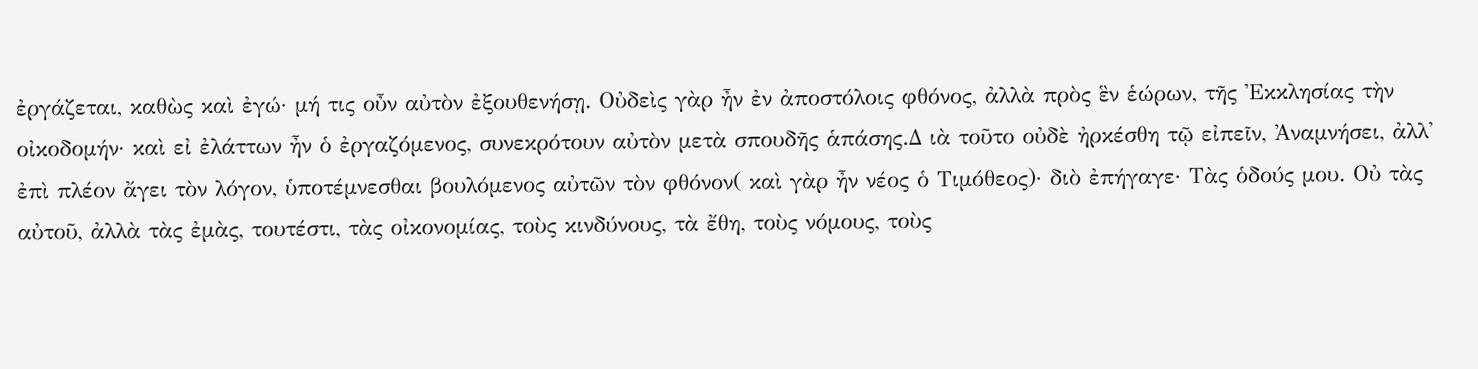ἐργάζεται, καθὼς καὶ ἐγώ· µή τις οὖν αὐτὸν ἐξουθενήσῃ. Οὐδεὶς γὰρ ἦν ἐν ἀποστόλοις φθόνος, ἀλλὰ πρὸς ἓν ἑώρων, τῆς Ἐκκλησίας τὴν οἰκοδοµήν· καὶ εἰ ἐλάττων ἦν ὁ ἐργαζόµενος, συνεκρότουν αὐτὸν µετὰ σπουδῆς ἁπάσης.∆ ιὰ τοῦτο οὐδὲ ἠρκέσθη τῷ εἰπεῖν, Ἀναµνήσει, ἀλλ' ἐπὶ πλέον ἄγει τὸν λόγον, ὑποτέµνεσθαι βουλόµενος αὐτῶν τὸν φθόνον( καὶ γὰρ ἦν νέος ὁ Τιµόθεος)· διὸ ἐπήγαγε· Τὰς ὁδούς µου. Οὐ τὰς αὐτοῦ, ἀλλὰ τὰς ἐµὰς, τουτέστι, τὰς οἰκονοµίας, τοὺς κινδύνους, τὰ ἔθη, τοὺς νόµους, τοὺς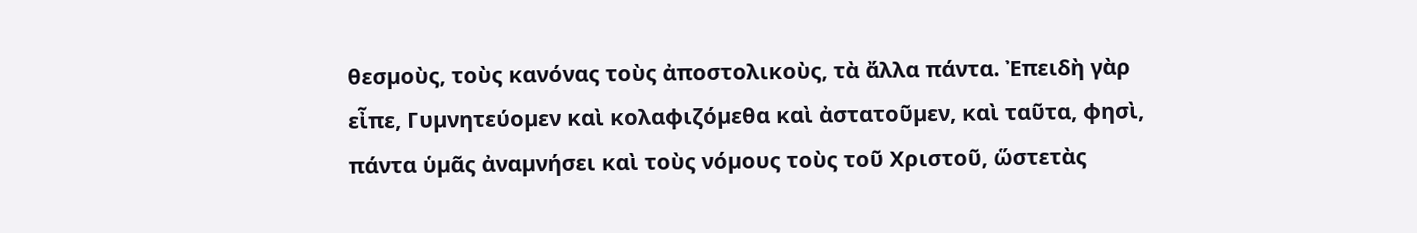θεσµοὺς, τοὺς κανόνας τοὺς ἀποστολικοὺς, τὰ ἄλλα πάντα. Ἐπειδὴ γὰρ εἶπε, Γυµνητεύοµεν καὶ κολαφιζόµεθα καὶ ἀστατοῦµεν, καὶ ταῦτα, φησὶ, πάντα ὑµᾶς ἀναµνήσει καὶ τοὺς νόµους τοὺς τοῦ Χριστοῦ, ὥστετὰς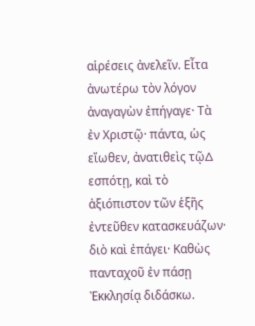αἱρέσεις ἀνελεῖν. Εἶτα ἀνωτέρω τὸν λόγον ἀναγαγὼν ἐπήγαγε· Τὰ ἐν Χριστῷ· πάντα, ὡς εἴωθεν, ἀνατιθεὶς τῷ∆ εσπότῃ, καὶ τὸ ἀξιόπιστον τῶν ἑξῆς ἐντεῦθεν κατασκευάζων· διὸ καὶ ἐπάγει· Καθὼς πανταχοῦ ἐν πάσῃ Ἐκκλησίᾳ διδάσκω.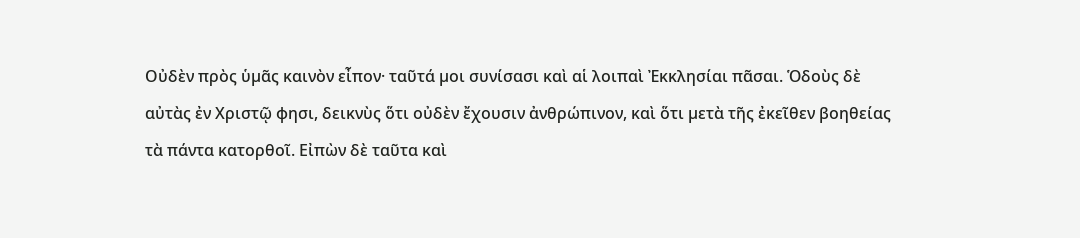Οὐδὲν πρὸς ὑµᾶς καινὸν εἶπον· ταῦτά µοι συνίσασι καὶ αἱ λοιπαὶ Ἐκκλησίαι πᾶσαι. Ὁδοὺς δὲ αὐτὰς ἐν Χριστῷ φησι, δεικνὺς ὅτι οὐδὲν ἔχουσιν ἀνθρώπινον, καὶ ὅτι µετὰ τῆς ἐκεῖθεν βοηθείας τὰ πάντα κατορθοῖ. Εἰπὼν δὲ ταῦτα καὶ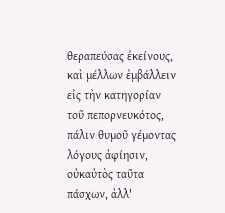θεραπεύσας ἐκείνους, καὶ µέλλων ἐµβάλλειν εἰς τὴν κατηγορίαν τοῦ πεπορνευκότος, πάλιν θυµοῦ γέµοντας λόγους ἀφίησιν, οὐκαὐτὸς ταῦτα πάσχων, ἀλλ'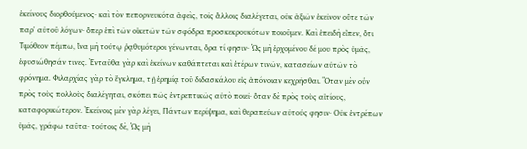ἐκείνους διορθούµενος· καὶ τὸν πεπορνευκότα ἀφεὶς, τοῖς ἄλλοις διαλέγεται, οὐκ ἀξιῶν ἐκεῖνον οὔτε τῶν παρ' αὐτοῦ λόγων· ὅπερ ἐπὶ τῶν οἰκετῶν τῶν σφόδρα προσκεκρουκότων ποιοῦµεν. Καὶ ἐπειδὴ εἶπεν, ὅτι Τιµόθεον πέµπω, ἵνα µὴ τούτῳ ῥᾳθυµότεροι γένωνται, ὅρα τί φησιν· Ὡς µὴ ἐρχοµένου δέ µου πρὸς ὑµᾶς, ἐφυσιώθησάν τινες. Ἐνταῦθα γὰρ καὶ ἐκείνων καθάπτεται καὶ ἑτέρων τινῶν, κατασείων αὐτῶν τὸ φρόνηµα. Φιλαρχίας γὰρ τὸ ἔγκληµα, τῇ ἐρηµίᾳ τοῦ διδασκάλου εἰς ἀπόνοιαν κεχρῆσθαι. Ὅταν µὲν οὖν πρὸς τοὺς πολλοὺς διαλέγηται, σκόπει πῶς ἐντρεπτικῶς αὐτὸ ποιεῖ· ὅταν δὲ πρὸς τοὺς αἰτίους, καταφορικώτερον. Ἐκείνοις µὲν γὰρ λέγει, Πάντων περίψηµα, καὶ θεραπεύων αὐτούς φησιν· Οὐκ ἐντρέπων ὑµᾶς, γράφω ταῦτα· τούτοις δὲ, Ὡς µὴ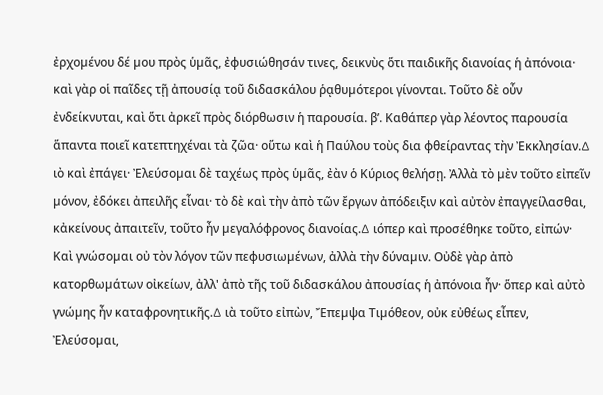ἐρχοµένου δέ µου πρὸς ὑµᾶς, ἐφυσιώθησάν τινες, δεικνὺς ὅτι παιδικῆς διανοίας ἡ ἀπόνοια· καὶ γὰρ οἱ παῖδες τῇ ἀπουσίᾳ τοῦ διδασκάλου ῥᾳθυµότεροι γίνονται. Τοῦτο δὲ οὖν ἐνδείκνυται, καὶ ὅτι ἀρκεῖ πρὸς διόρθωσιν ἡ παρουσία. βʹ. Καθάπερ γὰρ λέοντος παρουσία ἅπαντα ποιεῖ κατεπτηχέναι τὰ ζῶα· οὕτω καὶ ἡ Παύλου τοὺς δια φθείραντας τὴν Ἐκκλησίαν.∆ ιὸ καὶ ἐπάγει· Ἐλεύσοµαι δὲ ταχέως πρὸς ὑµᾶς, ἐὰν ὁ Κύριος θελήσῃ. Ἀλλὰ τὸ µὲν τοῦτο εἰπεῖν µόνον, ἐδόκει ἀπειλῆς εἶναι· τὸ δὲ καὶ τὴν ἀπὸ τῶν ἔργων ἀπόδειξιν καὶ αὐτὸν ἐπαγγείλασθαι, κἀκείνους ἀπαιτεῖν, τοῦτο ἦν µεγαλόφρονος διανοίας.∆ ιόπερ καὶ προσέθηκε τοῦτο, εἰπών· Καὶ γνώσοµαι οὐ τὸν λόγον τῶν πεφυσιωµένων, ἀλλὰ τὴν δύναµιν. Οὐδὲ γὰρ ἀπὸ κατορθωµάτων οἰκείων, ἀλλ' ἀπὸ τῆς τοῦ διδασκάλου ἀπουσίας ἡ ἀπόνοια ἦν· ὅπερ καὶ αὐτὸ γνώµης ἦν καταφρονητικῆς.∆ ιὰ τοῦτο εἰπὼν, Ἔπεµψα Τιµόθεον, οὐκ εὐθέως εἶπεν, Ἐλεύσοµαι,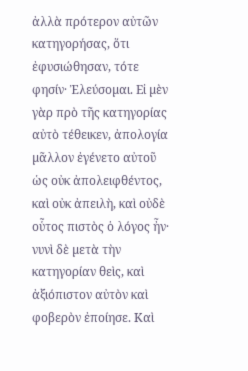ἀλλὰ πρότερον αὐτῶν κατηγορήσας, ὅτι ἐφυσιώθησαν, τότε φησίν· Ἐλεύσοµαι. Εἰ µὲν γὰρ πρὸ τῆς κατηγορίας αὐτὸ τέθεικεν, ἀπολογία µᾶλλον ἐγένετο αὐτοῦ ὡς οὐκ ἀπολειφθέντος, καὶ οὐκ ἀπειλὴ, καὶ οὐδὲ οὗτος πιστὸς ὁ λόγος ἦν· νυνὶ δὲ µετὰ τὴν κατηγορίαν θεὶς, καὶ ἀξιόπιστον αὐτὸν καὶ φοβερὸν ἐποίησε. Καὶ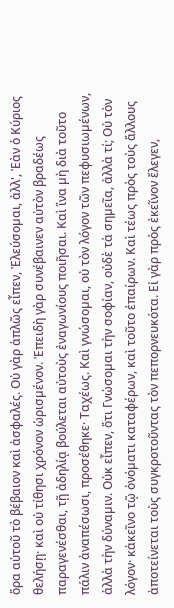ὅρα αὐτοῦ τὸ βέβαιον καὶ ἀσφαλές. Οὐ γὰρ ἁπλῶς εἶπεν, Ἐλεύσοµαι, ἀλλ', Ἐὰν ὁ Κύριος θελήσῃ· καὶ οὐ τίθησι χρόνον ὡρισµένον. Ἐπειδὴ γὰρ συνέβαινεν αὐτὸν βραδέως παραγενέσθαι, τῇ ἀδηλίᾳ βούλεται αὐτοὺς ἐναγωνίους ποιῆσαι. Καὶ ἵνα µὴ διὰ τοῦτο πάλιν ἀναπέσωσι, προσέθηκε· Ταχέως. Καὶ γνώσοµαι, οὐ τὸν λόγον τῶν πεφυσιωµένων, ἀλλὰ τὴν δύναµιν. Οὐκ εἶπεν, ὅτι Γνώσοµαι τὴν σοφίαν, οὐδὲ τὰ σηµεῖα, ἀλλὰ τί; Οὐ τὸν λόγον· κἀκεῖνο τῷ ὀνόµατι καταφέρων, καὶ τοῦτο ἐπαίρων. Καὶ τέως πρὸς τοὺς ἄλλους ἀποτείνεται τοὺς συγκροτοῦντας τὸν πεπορνευκότα. Εἰ γὰρ πρὸς ἐκεῖνον ἔλεγεν,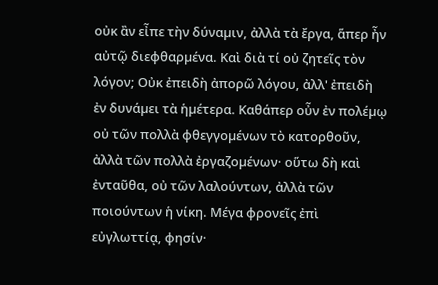οὐκ ἂν εἶπε τὴν δύναµιν, ἀλλὰ τὰ ἔργα, ἅπερ ἦν αὐτῷ διεφθαρµένα. Καὶ διὰ τί οὐ ζητεῖς τὸν λόγον; Οὐκ ἐπειδὴ ἀπορῶ λόγου, ἀλλ' ἐπειδὴ ἐν δυνάµει τὰ ἡµέτερα. Καθάπερ οὖν ἐν πολέµῳ οὐ τῶν πολλὰ φθεγγοµένων τὸ κατορθοῦν, ἀλλὰ τῶν πολλὰ ἐργαζοµένων· οὕτω δὴ καὶ ἐνταῦθα, οὐ τῶν λαλούντων, ἀλλὰ τῶν ποιούντων ἡ νίκη. Μέγα φρονεῖς ἐπὶ εὐγλωττίᾳ, φησίν·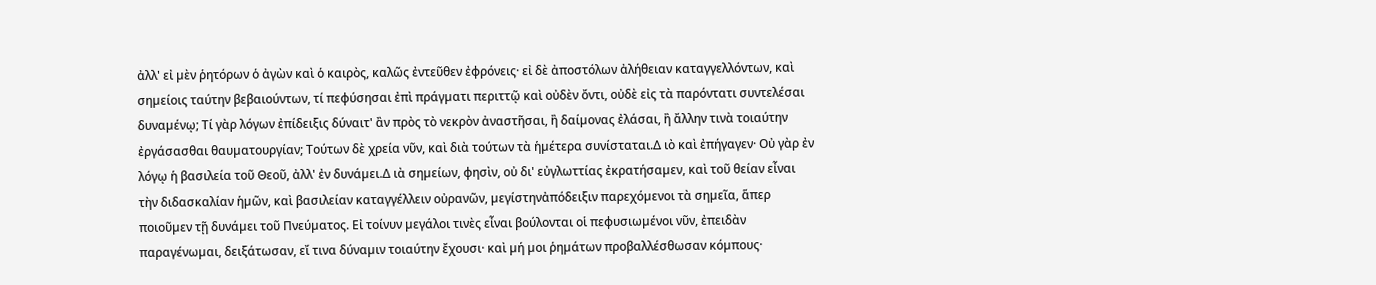ἀλλ' εἰ µὲν ῥητόρων ὁ ἀγὼν καὶ ὁ καιρὸς, καλῶς ἐντεῦθεν ἐφρόνεις· εἰ δὲ ἀποστόλων ἀλήθειαν καταγγελλόντων, καὶ σηµείοις ταύτην βεβαιούντων, τί πεφύσησαι ἐπὶ πράγµατι περιττῷ καὶ οὐδὲν ὄντι, οὐδὲ εἰς τὰ παρόντατι συντελέσαι δυναµένῳ; Τί γὰρ λόγων ἐπίδειξις δύναιτ' ἂν πρὸς τὸ νεκρὸν ἀναστῆσαι, ἢ δαίµονας ἐλάσαι, ἢ ἄλλην τινὰ τοιαύτην ἐργάσασθαι θαυµατουργίαν; Τούτων δὲ χρεία νῦν, καὶ διὰ τούτων τὰ ἡµέτερα συνίσταται.∆ ιὸ καὶ ἐπήγαγεν· Οὐ γὰρ ἐν λόγῳ ἡ βασιλεία τοῦ Θεοῦ, ἀλλ' ἐν δυνάµει.∆ ιὰ σηµείων, φησὶν, οὐ δι' εὐγλωττίας ἐκρατήσαµεν, καὶ τοῦ θείαν εἶναι τὴν διδασκαλίαν ἡµῶν, καὶ βασιλείαν καταγγέλλειν οὐρανῶν, µεγίστηνἀπόδειξιν παρεχόµενοι τὰ σηµεῖα, ἅπερ ποιοῦµεν τῇ δυνάµει τοῦ Πνεύµατος. Εἰ τοίνυν µεγάλοι τινὲς εἶναι βούλονται οἱ πεφυσιωµένοι νῦν, ἐπειδὰν παραγένωµαι, δειξάτωσαν, εἴ τινα δύναµιν τοιαύτην ἔχουσι· καὶ µή µοι ῥηµάτων προβαλλέσθωσαν κόµπους·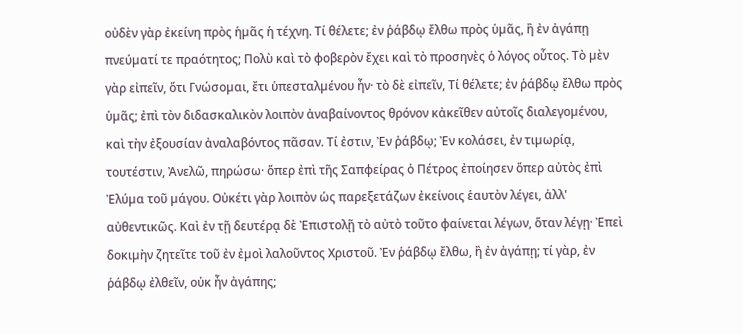οὐδὲν γὰρ ἐκείνη πρὸς ἡµᾶς ἡ τέχνη. Τί θέλετε; ἐν ῥάβδῳ ἔλθω πρὸς ὑµᾶς, ἢ ἐν ἀγάπῃ πνεύµατί τε πραότητος; Πολὺ καὶ τὸ φοβερὸν ἔχει καὶ τὸ προσηνὲς ὁ λόγος οὗτος. Τὸ µὲν γὰρ εἰπεῖν, ὅτι Γνώσοµαι, ἔτι ὑπεσταλµένου ἦν· τὸ δὲ εἰπεῖν, Τί θέλετε; ἐν ῥάβδῳ ἔλθω πρὸς ὑµᾶς; ἐπὶ τὸν διδασκαλικὸν λοιπὸν ἀναβαίνοντος θρόνον κἀκεῖθεν αὐτοῖς διαλεγοµένου, καὶ τὴν ἐξουσίαν ἀναλαβόντος πᾶσαν. Τί ἐστιν, Ἐν ῥάβδῳ; Ἐν κολάσει, ἐν τιµωρίᾳ, τουτέστιν, Ἀνελῶ, πηρώσω· ὅπερ ἐπὶ τῆς Σαπφείρας ὁ Πέτρος ἐποίησεν ὅπερ αὐτὸς ἐπὶ Ἐλύµα τοῦ µάγου. Οὐκέτι γὰρ λοιπὸν ὡς παρεξετάζων ἐκείνοις ἑαυτὸν λέγει, ἀλλ' αὐθεντικῶς. Καὶ ἐν τῇ δευτέρᾳ δὲ Ἐπιστολῇ τὸ αὐτὸ τοῦτο φαίνεται λέγων, ὅταν λέγῃ· Ἐπεὶ δοκιµὴν ζητεῖτε τοῦ ἐν ἐµοὶ λαλοῦντος Χριστοῦ. Ἐν ῥάβδῳ ἔλθω, ἢ ἐν ἀγάπῃ; τί γὰρ, ἐν ῥάβδῳ ἐλθεῖν, οὐκ ἦν ἀγάπης;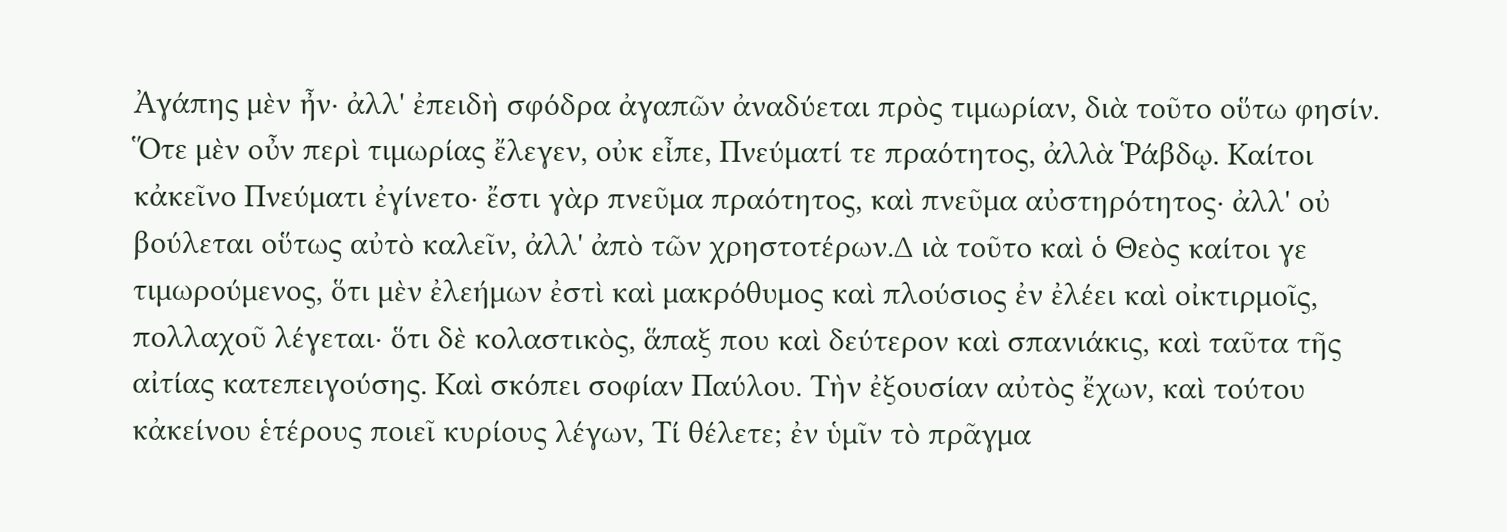Ἀγάπης µὲν ἦν· ἀλλ' ἐπειδὴ σφόδρα ἀγαπῶν ἀναδύεται πρὸς τιµωρίαν, διὰ τοῦτο οὕτω φησίν. Ὅτε µὲν οὖν περὶ τιµωρίας ἔλεγεν, οὐκ εἶπε, Πνεύµατί τε πραότητος, ἀλλὰ Ῥάβδῳ. Καίτοι κἀκεῖνο Πνεύµατι ἐγίνετο· ἔστι γὰρ πνεῦµα πραότητος, καὶ πνεῦµα αὐστηρότητος· ἀλλ' οὐ βούλεται οὕτως αὐτὸ καλεῖν, ἀλλ' ἀπὸ τῶν χρηστοτέρων.∆ ιὰ τοῦτο καὶ ὁ Θεὸς καίτοι γε τιµωρούµενος, ὅτι µὲν ἐλεήµων ἐστὶ καὶ µακρόθυµος καὶ πλούσιος ἐν ἐλέει καὶ οἰκτιρµοῖς, πολλαχοῦ λέγεται· ὅτι δὲ κολαστικὸς, ἅπαξ που καὶ δεύτερον καὶ σπανιάκις, καὶ ταῦτα τῆς αἰτίας κατεπειγούσης. Καὶ σκόπει σοφίαν Παύλου. Τὴν ἐξουσίαν αὐτὸς ἔχων, καὶ τούτου κἀκείνου ἑτέρους ποιεῖ κυρίους λέγων, Τί θέλετε; ἐν ὑµῖν τὸ πρᾶγµα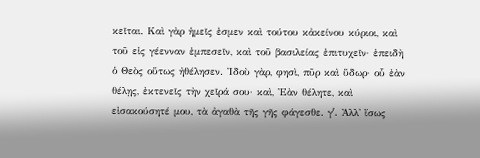κεῖται. Καὶ γὰρ ἡµεῖς ἐσµεν καὶ τούτου κἀκείνου κύριοι, καὶ τοῦ εἰς γέενναν ἐµπεσεῖν, καὶ τοῦ βασιλείας ἐπιτυχεῖν· ἐπειδὴ ὁ Θεὸς οὕτως ἠθέλησεν. Ἰδοὺ γὰρ, φησὶ, πῦρ καὶ ὕδωρ· οὗ ἐὰν θέλῃς, ἐκτενεῖς τὴν χεῖρά σου· καὶ, Ἐὰν θέλητε, καὶ εἰσακούσητέ µου, τὰ ἀγαθὰ τῆς γῆς φάγεσθε. γʹ. Ἀλλ' ἴσως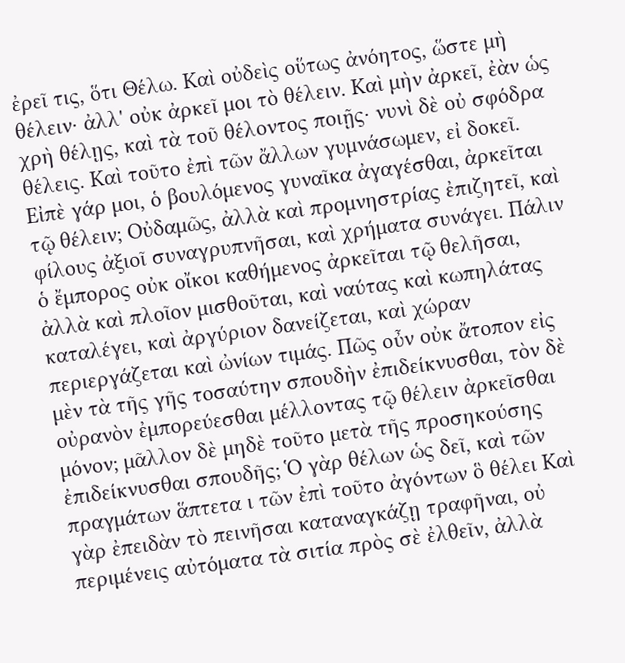ἐρεῖ τις, ὅτι Θέλω. Καὶ οὐδεὶς οὕτως ἀνόητος, ὥστε µὴ θέλειν· ἀλλ' οὐκ ἀρκεῖ µοι τὸ θέλειν. Καὶ µὴν ἀρκεῖ, ἐὰν ὡς χρὴ θέλῃς, καὶ τὰ τοῦ θέλοντος ποιῇς· νυνὶ δὲ οὐ σφόδρα θέλεις. Καὶ τοῦτο ἐπὶ τῶν ἄλλων γυµνάσωµεν, εἰ δοκεῖ. Εἰπὲ γάρ µοι, ὁ βουλόµενος γυναῖκα ἀγαγέσθαι, ἀρκεῖται τῷ θέλειν; Οὐδαµῶς, ἀλλὰ καὶ προµνηστρίας ἐπιζητεῖ, καὶ φίλους ἀξιοῖ συναγρυπνῆσαι, καὶ χρήµατα συνάγει. Πάλιν ὁ ἔµπορος οὐκ οἴκοι καθήµενος ἀρκεῖται τῷ θελῆσαι, ἀλλὰ καὶ πλοῖον µισθοῦται, καὶ ναύτας καὶ κωπηλάτας καταλέγει, καὶ ἀργύριον δανείζεται, καὶ χώραν περιεργάζεται καὶ ὠνίων τιµάς. Πῶς οὖν οὐκ ἄτοπον εἰς µὲν τὰ τῆς γῆς τοσαύτην σπουδὴν ἐπιδείκνυσθαι, τὸν δὲ οὐρανὸν ἐµπορεύεσθαι µέλλοντας τῷ θέλειν ἀρκεῖσθαι µόνον; µᾶλλον δὲ µηδὲ τοῦτο µετὰ τῆς προσηκούσης ἐπιδείκνυσθαι σπουδῆς; Ὁ γὰρ θέλων ὡς δεῖ, καὶ τῶν πραγµάτων ἅπτετα ι τῶν ἐπὶ τοῦτο ἀγόντων ὃ θέλει Καὶ γὰρ ἐπειδὰν τὸ πεινῆσαι καταναγκάζῃ τραφῆναι, οὐ περιµένεις αὐτόµατα τὰ σιτία πρὸς σὲ ἐλθεῖν, ἀλλὰ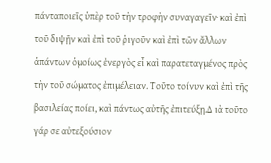πάνταποιεῖς ὑπὲρ τοῦ τὴν τροφὴν συναγαγεῖν· καὶ ἐπὶ τοῦ διψῇν καὶ ἐπὶ τοῦ ῥιγοῦν καὶ ἐπὶ τῶν ἄλλων ἁπάντων ὁµοίως ἐνεργὸς εἶ καὶ παρατεταγµένος πρὸς τὴν τοῦ σώµατος ἐπιµέλειαν. Τοῦτο τοίνυν καὶ ἐπὶ τῆς βασιλείας ποίει, καὶ πάντως αὐτῆς ἐπιτεύξῃ.∆ ιὰ τοῦτο γάρ σε αὐτεξούσιον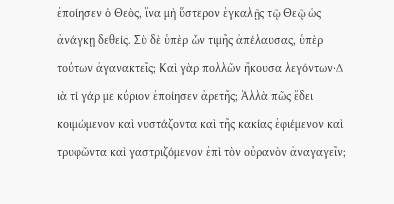ἐποίησεν ὁ Θεὸς, ἵνα µὴ ὕστερον ἐγκαλῇς τῷ Θεῷ ὡς ἀνάγκῃ δεθείς. Σὺ δὲ ὑπὲρ ὧν τιµῆς ἀπέλαυσας, ὑπὲρ τούτων ἀγανακτεῖς; Καὶ γὰρ πολλῶν ἤκουσα λεγόντων·∆ ιὰ τί γάρ µε κύριον ἐποίησεν ἀρετῆς; Ἀλλὰ πῶς ἔδει κοιµώµενον καὶ νυστάζοντα καὶ τῆς κακίας ἐφιέµενον καὶ τρυφῶντα καὶ γαστριζόµενον ἐπὶ τὸν οὐρανὸν ἀναγαγεῖν;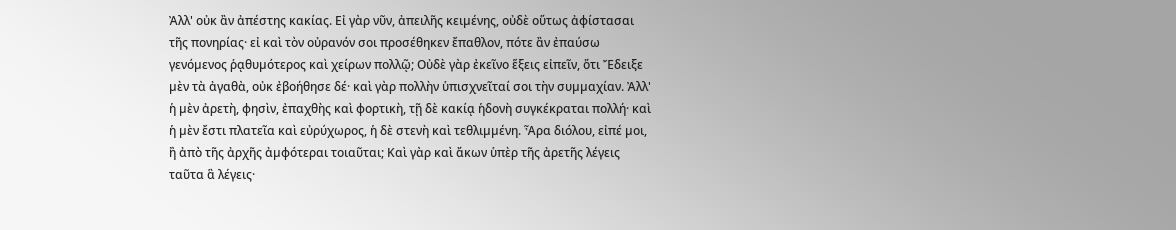Ἀλλ' οὐκ ἂν ἀπέστης κακίας. Εἰ γὰρ νῦν, ἀπειλῆς κειµένης, οὐδὲ οὕτως ἀφίστασαι τῆς πονηρίας· εἰ καὶ τὸν οὐρανόν σοι προσέθηκεν ἔπαθλον, πότε ἂν ἐπαύσω γενόµενος ῥᾳθυµότερος καὶ χείρων πολλῷ; Οὐδὲ γὰρ ἐκεῖνο ἕξεις εἰπεῖν, ὅτι Ἔδειξε µὲν τὰ ἀγαθὰ, οὐκ ἐβοήθησε δέ· καὶ γὰρ πολλὴν ὑπισχνεῖταί σοι τὴν συµµαχίαν. Ἀλλ' ἡ µὲν ἀρετὴ, φησὶν, ἐπαχθὴς καὶ φορτικὴ, τῇ δὲ κακίᾳ ἡδονὴ συγκέκραται πολλή· καὶ ἡ µὲν ἔστι πλατεῖα καὶ εὐρύχωρος, ἡ δὲ στενὴ καὶ τεθλιµµένη. Ἆρα διόλου, εἰπέ µοι, ἢ ἀπὸ τῆς ἀρχῆς ἀµφότεραι τοιαῦται; Καὶ γὰρ καὶ ἄκων ὑπὲρ τῆς ἀρετῆς λέγεις ταῦτα ἃ λέγεις·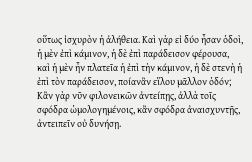οὕτως ἰσχυρὸν ἡ ἀλήθεια. Καὶ γὰρ εἰ δύο ἦσαν ὁδοὶ, ἡ µὲν ἐπὶ κάµινον, ἡ δὲ ἐπὶ παράδεισον φέρουσα, καὶ ἡ µὲν ἦν πλατεῖα ἡ ἐπὶ τὴν κάµινον, ἡ δὲ στενὴ ἡ ἐπὶ τὸν παράδεισον, ποίανἂν εἵλου µᾶλλον ὁδόν; Κἂν γὰρ νῦν φιλονεικῶν ἀντείπῃς, ἀλλὰ τοῖς σφόδρα ὡµολογηµένοις, κἂν σφόδρα ἀναισχυντῇς, ἀντειπεῖν οὐ δυνήσῃ.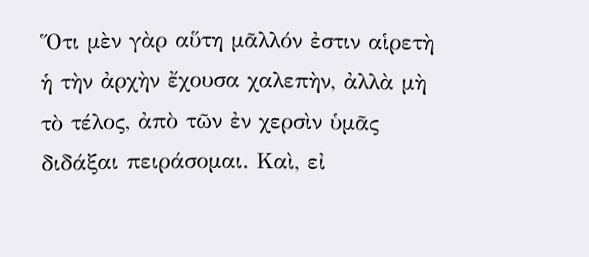Ὅτι µὲν γὰρ αὕτη µᾶλλόν ἐστιν αἱρετὴ ἡ τὴν ἀρχὴν ἔχουσα χαλεπὴν, ἀλλὰ µὴ τὸ τέλος, ἀπὸ τῶν ἐν χερσὶν ὑµᾶς διδάξαι πειράσοµαι. Καὶ, εἰ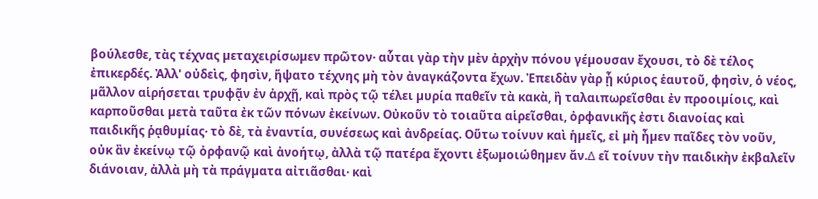βούλεσθε, τὰς τέχνας µεταχειρίσωµεν πρῶτον· αὗται γὰρ τὴν µὲν ἀρχὴν πόνου γέµουσαν ἔχουσι, τὸ δὲ τέλος ἐπικερδές. Ἀλλ' οὐδεὶς, φησὶν, ἥψατο τέχνης µὴ τὸν ἀναγκάζοντα ἔχων. Ἐπειδὰν γὰρ ᾖ κύριος ἑαυτοῦ, φησὶν, ὁ νέος, µᾶλλον αἱρήσεται τρυφᾷν ἐν ἀρχῇ, καὶ πρὸς τῷ τέλει µυρία παθεῖν τὰ κακὰ, ἢ ταλαιπωρεῖσθαι ἐν προοιµίοις, καὶ καρποῦσθαι µετὰ ταῦτα ἐκ τῶν πόνων ἐκείνων. Οὐκοῦν τὸ τοιαῦτα αἱρεῖσθαι, ὀρφανικῆς ἐστι διανοίας καὶ παιδικῆς ῥᾳθυµίας· τὸ δὲ, τὰ ἐναντία, συνέσεως καὶ ἀνδρείας. Οὕτω τοίνυν καὶ ἡµεῖς, εἰ µὴ ἦµεν παῖδες τὸν νοῦν, οὐκ ἂν ἐκείνῳ τῷ ὀρφανῷ καὶ ἀνοήτῳ, ἀλλὰ τῷ πατέρα ἔχοντι ἐξωµοιώθηµεν ἄν.∆ εῖ τοίνυν τὴν παιδικὴν ἐκβαλεῖν διάνοιαν, ἀλλὰ µὴ τὰ πράγµατα αἰτιᾶσθαι· καὶ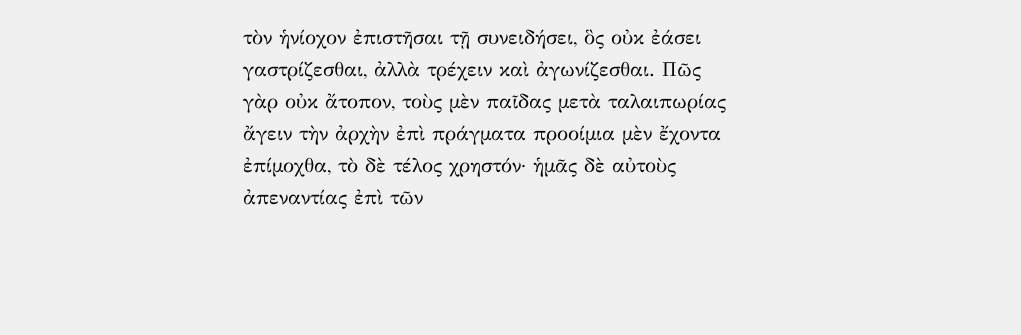τὸν ἡνίοχον ἐπιστῆσαι τῇ συνειδήσει, ὃς οὐκ ἐάσει γαστρίζεσθαι, ἀλλὰ τρέχειν καὶ ἀγωνίζεσθαι. Πῶς γὰρ οὐκ ἄτοπον, τοὺς µὲν παῖδας µετὰ ταλαιπωρίας ἄγειν τὴν ἀρχὴν ἐπὶ πράγµατα προοίµια µὲν ἔχοντα ἐπίµοχθα, τὸ δὲ τέλος χρηστόν· ἡµᾶς δὲ αὐτοὺς ἀπεναντίας ἐπὶ τῶν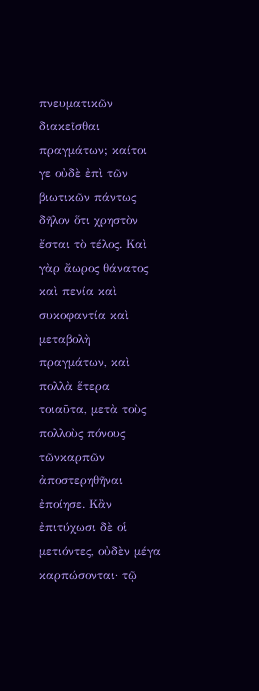πνευµατικῶν διακεῖσθαι πραγµάτων; καίτοι γε οὐδὲ ἐπὶ τῶν βιωτικῶν πάντως δῆλον ὅτι χρηστὸν ἔσται τὸ τέλος. Καὶ γὰρ ἄωρος θάνατος καὶ πενία καὶ συκοφαντία καὶ µεταβολὴ πραγµάτων, καὶ πολλὰ ἕτερα τοιαῦτα, µετὰ τοὺς πολλοὺς πόνους τῶνκαρπῶν ἀποστερηθῆναι ἐποίησε. Κἂν ἐπιτύχωσι δὲ οἱ µετιόντες, οὐδὲν µέγα καρπώσονται· τῷ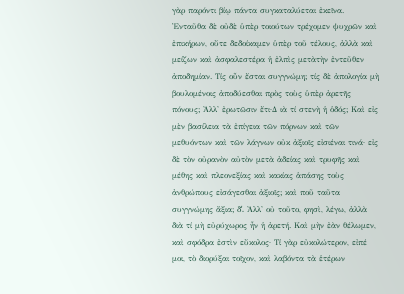γὰρ παρόντι βίῳ πάντα συγκαταλύεται ἐκεῖνα. Ἐνταῦθα δὲ οὐδὲ ὑπὲρ τοιούτων τρέχοµεν ψυχρῶν καὶ ἐπικήρων, οὔτε δεδοίκαµεν ὑπὲρ τοῦ τέλους, ἀλλὰ καὶ µείζων καὶ ἀσφαλεστέρα ἡ ἐλπὶς µετὰτὴν ἐντεῦθεν ἀποδηµίαν. Τίς οὖν ἔσται συγγνώµη; τίς δὲ ἀπολογία µὴ βουλοµένοις ἀποδύεσθαι πρὸς τοὺς ὑπὲρ ἀρετῆς πόνους; Ἀλλ' ἐρωτῶσιν ἔτι·∆ ιὰ τί στενὴ ἡ ὁδός; Καὶ εἰς µὲν βασίλεια τὰ ἐπίγεια τῶν πόρνων καὶ τῶν µεθυόντων καὶ τῶν λάγνων οὐκ ἀξιοῖς εἰσιέναι τινά· εἰς δὲ τὸν οὐρανὸν αὐτὸν µετὰ ἀδείας καὶ τρυφῆς καὶ µέθης καὶ πλεονεξίας καὶ κακίας ἁπάσης τοὺς ἀνθρώπους εἰσάγεσθαι ἀξιοῖς; καὶ ποῦ ταῦτα συγγνώµης ἄξια; δʹ. Ἀλλ' οὐ τοῦτο, φησὶ, λέγω, ἀλλὰ διὰ τί µὴ εὐρύχωρος ἦν ἡ ἀρετή. Καὶ µὴν ἐὰν θέλωµεν, καὶ σφόδρα ἐστὶν εὔκολος· Τί γὰρ εὐκολώτερον, εἰπέ µοι, τὸ διορύξαι τοῖχον, καὶ λαβόντα τὰ ἑτέρων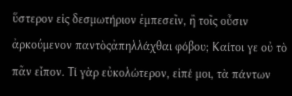ὕστερον εἰς δεσµωτήριον ἐµπεσεῖν, ἢ τοῖς οὖσιν ἀρκούµενον παντὸςἀπηλλάχθαι φόβου; Καίτοι γε οὐ τὸ πᾶν εἶπον. Τί γὰρ εὐκολώτερον, εἰπέ µοι, τὰ πάντων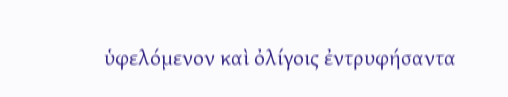ὑφελόµενον καὶ ὀλίγοις ἐντρυφήσαντα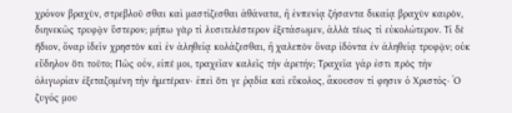χρόνον βραχὺν, στρεβλοῦ σθαι καὶ µαστίζεσθαι ἀθάνατα, ἢ ἐνπενίᾳ ζήσαντα δικαίᾳ βραχὺν καιρὸν, διηνεκῶς τρυφᾷν ὕστερον; µήπω γὰρ τί λυσιτελέστερον ἐξετάσωµεν, ἀλλὰ τέως τί εὐκολώτερον. Τί δὲ ἥδιον, ὄναρ ἰδεῖν χρηστὸν καὶ ἐν ἀληθείᾳ κολάζεσθαι, ἢ χαλεπὸν ὄναρ ἰδόντα ἐν ἀληθείᾳ τρυφᾷν; οὐκ εὔδηλον ὅτι τοῦτο; Πῶς οὖν, εἰπέ µοι, τραχεῖαν καλεῖς τὴν ἀρετήν; Τραχεῖα γάρ ἐστι πρὸς τὴν ὀλιγωρίαν ἐξεταζοµένη τὴν ἡµετέραν· ἐπεὶ ὅτι γε ῥᾳδία καὶ εὔκολος, ἄκουσον τί φησιν ὁ Χριστός· Ὁ ζυγός µου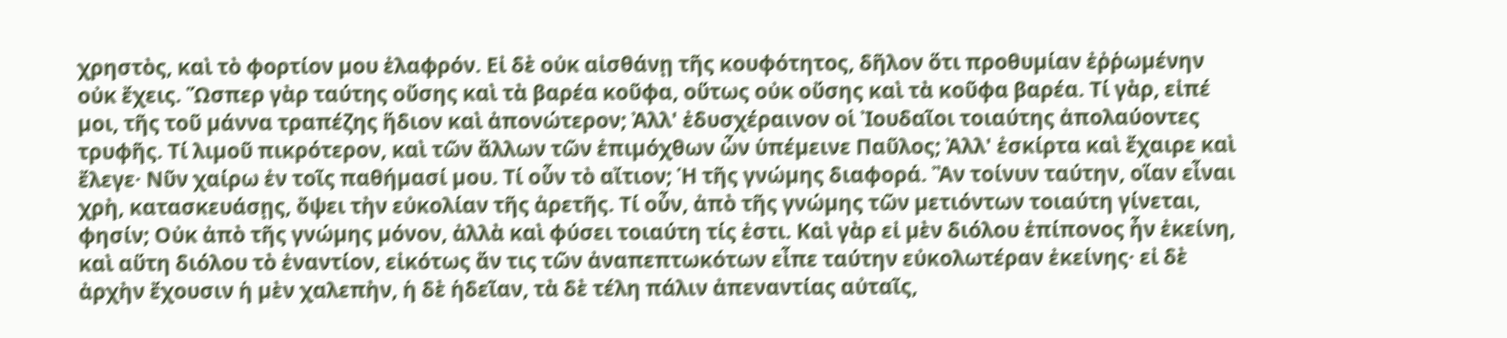χρηστὸς, καὶ τὸ φορτίον µου ἐλαφρόν. Εἰ δὲ οὐκ αἰσθάνῃ τῆς κουφότητος, δῆλον ὅτι προθυµίαν ἐῤῥωµένην οὐκ ἔχεις. Ὥσπερ γὰρ ταύτης οὔσης καὶ τὰ βαρέα κοῦφα, οὕτως οὐκ οὔσης καὶ τὰ κοῦφα βαρέα. Τί γὰρ, εἰπέ µοι, τῆς τοῦ µάννα τραπέζης ἥδιον καὶ ἀπονώτερον; Ἀλλ' ἐδυσχέραινον οἱ Ἰουδαῖοι τοιαύτης ἀπολαύοντες τρυφῆς. Τί λιµοῦ πικρότερον, καὶ τῶν ἄλλων τῶν ἐπιµόχθων ὧν ὑπέµεινε Παῦλος; Ἀλλ' ἐσκίρτα καὶ ἔχαιρε καὶ ἔλεγε· Νῦν χαίρω ἐν τοῖς παθήµασί µου. Τί οὖν τὸ αἴτιον; Ἡ τῆς γνώµης διαφορά. Ἂν τοίνυν ταύτην, οἵαν εἶναι χρὴ, κατασκευάσῃς, ὄψει τὴν εὐκολίαν τῆς ἀρετῆς. Τί οὖν, ἀπὸ τῆς γνώµης τῶν µετιόντων τοιαύτη γίνεται, φησίν; Οὐκ ἀπὸ τῆς γνώµης µόνον, ἀλλὰ καὶ φύσει τοιαύτη τίς ἐστι. Καὶ γὰρ εἰ µὲν διόλου ἐπίπονος ἦν ἐκείνη, καὶ αὕτη διόλου τὸ ἐναντίον, εἰκότως ἄν τις τῶν ἀναπεπτωκότων εἶπε ταύτην εὐκολωτέραν ἐκείνης· εἰ δὲ ἀρχὴν ἔχουσιν ἡ µὲν χαλεπὴν, ἡ δὲ ἡδεῖαν, τὰ δὲ τέλη πάλιν ἀπεναντίας αὐταῖς,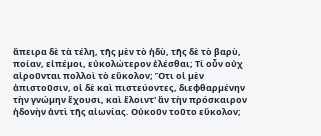ἄπειρα δὲ τὰ τέλη, τῆς µὲν τὸ ἡδὺ, τῆς δὲ τὸ βαρὺ, ποίαν, εἰπέµοι, εὐκολώτερον ἑλέσθαι; Τί οὖν οὐχ αἱροῦνται πολλοὶ τὸ εὔκολον; Ὅτι οἱ µὲν ἀπιστοῦσιν, οἱ δὲ καὶ πιστεύοντες, διεφθαρµένην τὴν γνώµην ἔχουσι, καὶ ἕλοιντ' ἂν τὴν πρόσκαιρον ἡδονὴν ἀντὶ τῆς αἰωνίας. Οὐκοῦν τοῦτο εὔκολον;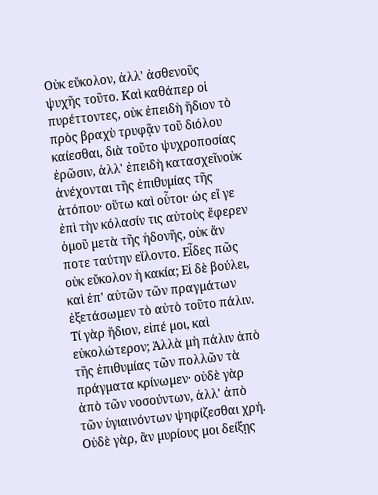Οὐκ εὔκολον, ἀλλ' ἀσθενοῦς ψυχῆς τοῦτο. Καὶ καθάπερ οἱ πυρέττοντες, οὐκ ἐπειδὴ ἥδιον τὸ πρὸς βραχὺ τρυφᾷν τοῦ διόλου καίεσθαι, διὰ τοῦτο ψυχροποσίας ἐρῶσιν, ἀλλ' ἐπειδὴ κατασχεῖνοὐκ ἀνέχονται τῆς ἐπιθυµίας τῆς ἀτόπου· οὕτω καὶ οὗτοι· ὡς εἴ γε ἐπὶ τὴν κόλασίν τις αὐτοὺς ἔφερεν ὁµοῦ µετὰ τῆς ἡδονῆς, οὐκ ἄν ποτε ταύτην εἵλοντο. Εἶδες πῶς οὐκ εὔκολον ἡ κακία; Εἰ δὲ βούλει, καὶ ἐπ' αὐτῶν τῶν πραγµάτων ἐξετάσωµεν τὸ αὐτὸ τοῦτο πάλιν. Τί γὰρ ἥδιον, εἰπέ µοι, καὶ εὐκολώτερον; Ἀλλὰ µὴ πάλιν ἀπὸ τῆς ἐπιθυµίας τῶν πολλῶν τὰ πράγµατα κρίνωµεν· οὐδὲ γὰρ ἀπὸ τῶν νοσούντων, ἀλλ' ἀπὸ τῶν ὑγιαινόντων ψηφίζεσθαι χρή. Οὐδὲ γὰρ, ἂν µυρίους µοι δείξῃς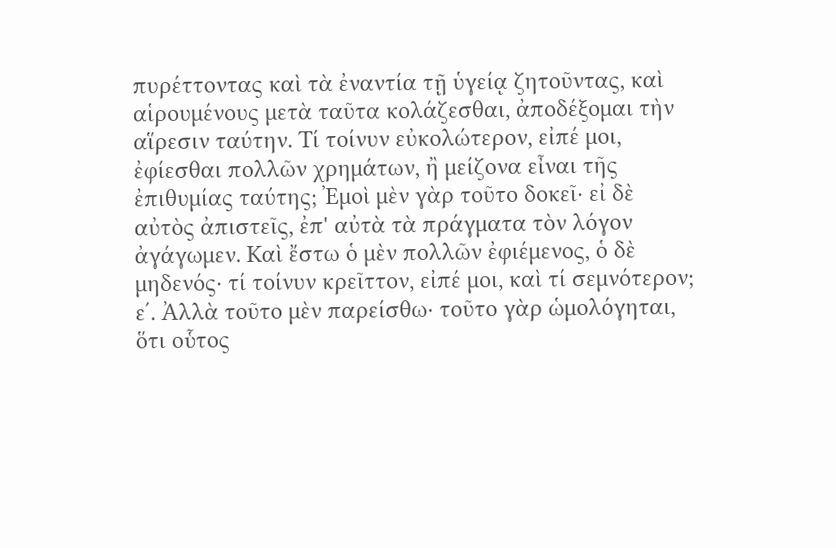πυρέττοντας καὶ τὰ ἐναντία τῇ ὑγείᾳ ζητοῦντας, καὶ αἱρουµένους µετὰ ταῦτα κολάζεσθαι, ἀποδέξοµαι τὴν αἵρεσιν ταύτην. Τί τοίνυν εὐκολώτερον, εἰπέ µοι, ἐφίεσθαι πολλῶν χρηµάτων, ἢ µείζονα εἶναι τῆς ἐπιθυµίας ταύτης; Ἐµοὶ µὲν γὰρ τοῦτο δοκεῖ· εἰ δὲ αὐτὸς ἀπιστεῖς, ἐπ' αὐτὰ τὰ πράγµατα τὸν λόγον ἀγάγωµεν. Καὶ ἔστω ὁ µὲν πολλῶν ἐφιέµενος, ὁ δὲ µηδενός· τί τοίνυν κρεῖττον, εἰπέ µοι, καὶ τί σεµνότερον; εʹ. Ἀλλὰ τοῦτο µὲν παρείσθω· τοῦτο γὰρ ὡµολόγηται, ὅτι οὗτος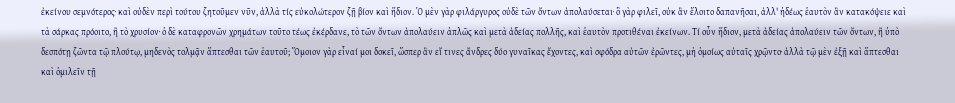ἐκείνου σεµνότερος· καὶ οὐδὲν περὶ τούτου ζητοῦµεν νῦν, ἀλλὰ τίς εὐκολώτερον ζῇ βίον καὶ ἥδιον. Ὁ µὲν γὰρ φιλάργυρος οὐδὲ τῶν ὄντων ἀπολαύσεται· ὃ γὰρ φιλεῖ, οὐκ ἂν ἕλοιτο δαπανῆσαι, ἀλλ' ἡδέως ἑαυτὸν ἂν κατακόψειε καὶ τὰ σάρκας πρόοιτο, ἢ τὸ χρυσίον· ὁ δὲ καταφρονῶν χρηµάτων τοῦτο τέως ἐκέρδανε, τὸ τῶν ὄντων ἀπολαύειν ἁπλῶς καὶ µετὰ ἀδείας πολλῆς, καὶ ἑαυτὸν προτιθέναι ἐκείνων. Τί οὖν ἥδιον, µετὰ ἀδείας ἀπολαύειν τῶν ὄντων, ἢ ὑπὸ δεσπότῃ ζῶντα τῷ πλούτῳ, µηδενὸς τολµᾷν ἅπτεσθαι τῶν ἑαυτοῦ; Ὅµοιον γὰρ εἶναί µοι δοκεῖ, ὥσπερ ἂν εἴ τινες ἄνδρες δύο γυναῖκας ἔχοντες, καὶ σφόδρα αὐτῶν ἐρῶντες, µὴ ὁµοίως αὐταῖς χρῷντο· ἀλλὰ τῷ µὲν ἐξῇ καὶ ἅπτεσθαι καὶ ὁµιλεῖν τῇ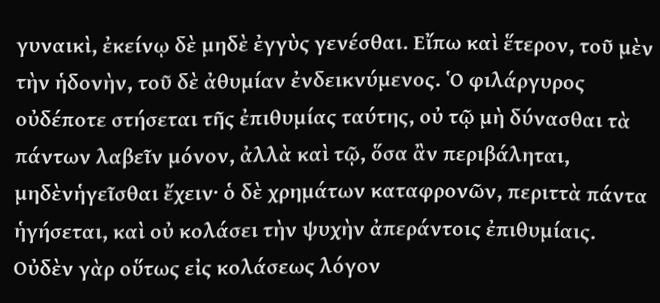γυναικὶ, ἐκείνῳ δὲ µηδὲ ἐγγὺς γενέσθαι. Εἴπω καὶ ἕτερον, τοῦ µὲν τὴν ἡδονὴν, τοῦ δὲ ἀθυµίαν ἐνδεικνύµενος. Ὁ φιλάργυρος οὐδέποτε στήσεται τῆς ἐπιθυµίας ταύτης, οὐ τῷ µὴ δύνασθαι τὰ πάντων λαβεῖν µόνον, ἀλλὰ καὶ τῷ, ὅσα ἂν περιβάληται, µηδὲνἡγεῖσθαι ἔχειν· ὁ δὲ χρηµάτων καταφρονῶν, περιττὰ πάντα ἡγήσεται, καὶ οὐ κολάσει τὴν ψυχὴν ἀπεράντοις ἐπιθυµίαις. Οὐδὲν γὰρ οὕτως εἰς κολάσεως λόγον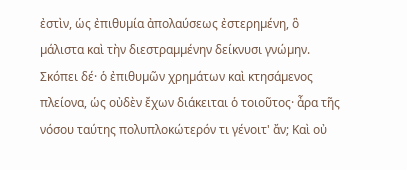ἐστὶν, ὡς ἐπιθυµία ἀπολαύσεως ἐστερηµένη, ὃ µάλιστα καὶ τὴν διεστραµµένην δείκνυσι γνώµην. Σκόπει δέ· ὁ ἐπιθυµῶν χρηµάτων καὶ κτησάµενος πλείονα, ὡς οὐδὲν ἔχων διάκειται ὁ τοιοῦτος· ἆρα τῆς νόσου ταύτης πολυπλοκώτερόν τι γένοιτ' ἄν; Καὶ οὐ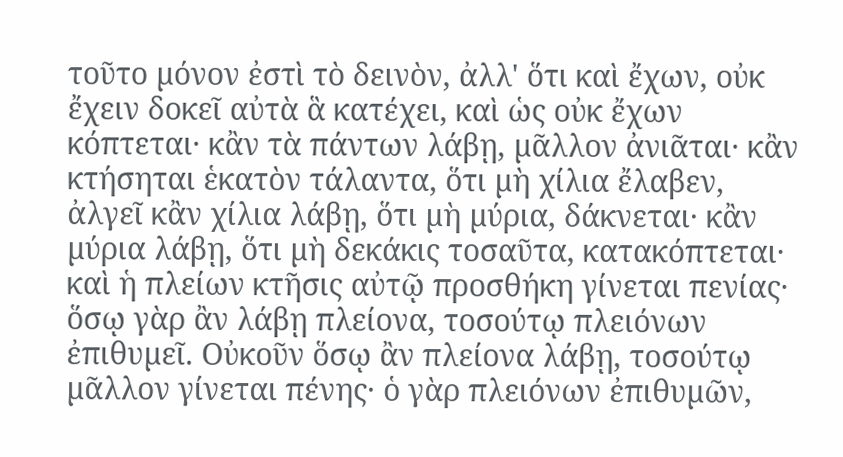τοῦτο µόνον ἐστὶ τὸ δεινὸν, ἀλλ' ὅτι καὶ ἔχων, οὐκ ἔχειν δοκεῖ αὐτὰ ἃ κατέχει, καὶ ὡς οὐκ ἔχων κόπτεται· κἂν τὰ πάντων λάβῃ, µᾶλλον ἀνιᾶται· κἂν κτήσηται ἑκατὸν τάλαντα, ὅτι µὴ χίλια ἔλαβεν, ἀλγεῖ κἂν χίλια λάβῃ, ὅτι µὴ µύρια, δάκνεται· κἂν µύρια λάβῃ, ὅτι µὴ δεκάκις τοσαῦτα, κατακόπτεται· καὶ ἡ πλείων κτῆσις αὐτῷ προσθήκη γίνεται πενίας· ὅσῳ γὰρ ἂν λάβῃ πλείονα, τοσούτῳ πλειόνων ἐπιθυµεῖ. Οὐκοῦν ὅσῳ ἂν πλείονα λάβῃ, τοσούτῳ µᾶλλον γίνεται πένης· ὁ γὰρ πλειόνων ἐπιθυµῶν,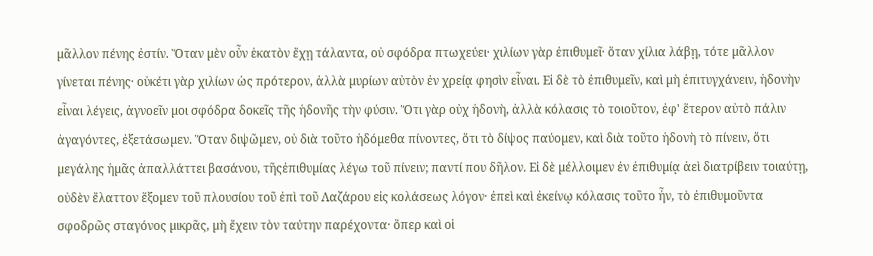µᾶλλον πένης ἐστίν. Ὅταν µὲν οὖν ἑκατὸν ἔχῃ τάλαντα, οὐ σφόδρα πτωχεύει· χιλίων γὰρ ἐπιθυµεῖ· ὅταν χίλια λάβῃ, τότε µᾶλλον γίνεται πένης· οὐκέτι γὰρ χιλίων ὡς πρότερον, ἀλλὰ µυρίων αὐτὸν ἐν χρείᾳ φησὶν εἶναι. Εἰ δὲ τὸ ἐπιθυµεῖν, καὶ µὴ ἐπιτυγχάνειν, ἡδονὴν εἶναι λέγεις, ἀγνοεῖν µοι σφόδρα δοκεῖς τῆς ἡδονῆς τὴν φύσιν. Ὅτι γὰρ οὐχ ἡδονὴ, ἀλλὰ κόλασις τὸ τοιοῦτον, ἐφ' ἕτερον αὐτὸ πάλιν ἀγαγόντες, ἐξετάσωµεν. Ὅταν διψῶµεν, οὐ διὰ τοῦτο ἡδόµεθα πίνοντες, ὅτι τὸ δίψος παύοµεν, καὶ διὰ τοῦτο ἡδονὴ τὸ πίνειν, ὅτι µεγάλης ἡµᾶς ἀπαλλάττει βασάνου, τῆςἐπιθυµίας λέγω τοῦ πίνειν; παντί που δῆλον. Εἰ δὲ µέλλοιµεν ἐν ἐπιθυµίᾳ ἀεὶ διατρίβειν τοιαύτῃ, οὐδὲν ἔλαττον ἕξοµεν τοῦ πλουσίου τοῦ ἐπὶ τοῦ Λαζάρου εἰς κολάσεως λόγον· ἐπεὶ καὶ ἐκείνῳ κόλασις τοῦτο ἦν, τὸ ἐπιθυµοῦντα σφοδρῶς σταγόνος µικρᾶς, µὴ ἔχειν τὸν ταύτην παρέχοντα· ὅπερ καὶ οἱ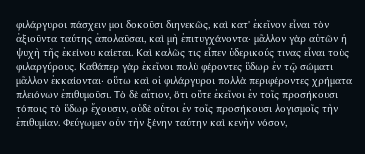φιλάργυροι πάσχειν µοι δοκοῦσι διηνεκῶς, καὶ κατ' ἐκεῖνον εἶναι τὸν ἀξιοῦντα ταύτης ἀπολαῦσαι, καὶ µὴ ἐπιτυγχάνοντα· µᾶλλον γὰρ αὐτῶν ἡ ψυχὴ τῆς ἐκείνου καίεται. Καὶ καλῶς τις εἶπεν ὑδερικούς τινας εἶναι τοὺς φιλαργύρους. Καθάπερ γὰρ ἐκεῖνοι πολὺ φέροντες ὕδωρ ἐν τῷ σώµατι µᾶλλον ἐκκαίονται· οὕτω καὶ οἱ φιλάργυροι πολλὰ περιφέροντες χρήµατα πλειόνων ἐπιθυµοῦσι. Τὸ δὲ αἴτιον, ὅτι οὔτε ἐκεῖνοι ἐν τοῖς προσήκουσι τόποις τὸ ὕδωρ ἔχουσιν, οὐδὲ οὗτοι ἐν τοῖς προσήκουσι λογισµοῖς τὴν ἐπιθυµίαν. Φεύγωµεν οὖν τὴν ξένην ταύτην καὶ κενὴν νόσον,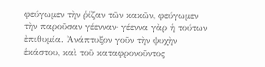φεύγωµεν τὴν ῥίζαν τῶν κακῶν, φεύγωµεν τὴν παροῦσαν γέενναν· γέεννα γὰρ ἡ τούτων ἐπιθυµία. Ἀνάπτυξον γοῦν τὴν ψυχὴν ἑκάστου, καὶ τοῦ καταφρονοῦντος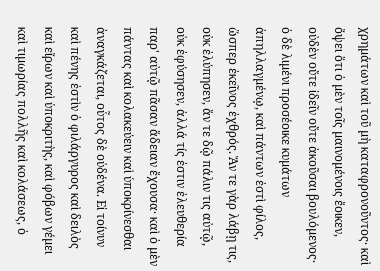χρηµάτων καὶ τοῦ µὴ καταφρονοῦντος· καὶ ὄψει ὅτι ὁ µὲν τοῖς µαινοµένοις ἔοικεν, οὐδὲν οὔτε ἰδεῖν οὔτε ἀκοῦσαι βουλόµενος· ὁ δὲ λιµένι προσέοικε κυµάτων ἀπηλλαγµένῳ, καὶ πάντων ἐστὶ φίλος, ὥσπερ ἐκεῖνος ἐχθρός. Ἄν τε γὰρ λάβῃ τις, οὐκ ἐλύπησεν, ἄν τε δῷ πάλιν τις αὐτῷ, οὐκ ἐφύσησεν, ἀλλά τίς ἐστιν ἐλευθερία παρ' αὐτῷ πᾶσαν ἄδειαν ἔχουσα· καὶ ὁ µὲν πάντας καὶ κολακεύειν καὶ ὑποκρίνεσθαι ἀναγκάζεται, οὗτος δὲ οὐδένα. Εἰ τοίνυν καὶ πένης ἐστὶν ὁ φιλάργυρος καὶ δειλὸς καὶ εἴρων καὶ ὑποκριτὴς, καὶ φόβων γέµει καὶ τιµωρίας πολλῆς καὶ κολάσεως, ὁ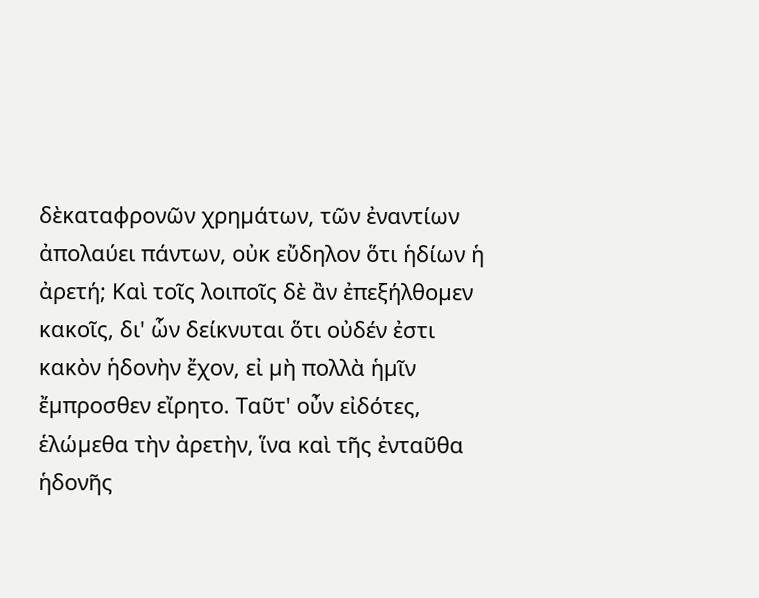δὲκαταφρονῶν χρηµάτων, τῶν ἐναντίων ἀπολαύει πάντων, οὐκ εὔδηλον ὅτι ἡδίων ἡ ἀρετή; Καὶ τοῖς λοιποῖς δὲ ἂν ἐπεξήλθοµεν κακοῖς, δι' ὧν δείκνυται ὅτι οὐδέν ἐστι κακὸν ἡδονὴν ἔχον, εἰ µὴ πολλὰ ἡµῖν ἔµπροσθεν εἴρητο. Ταῦτ' οὖν εἰδότες, ἑλώµεθα τὴν ἀρετὴν, ἵνα καὶ τῆς ἐνταῦθα ἡδονῆς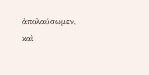ἀπολαύσωµεν, καὶ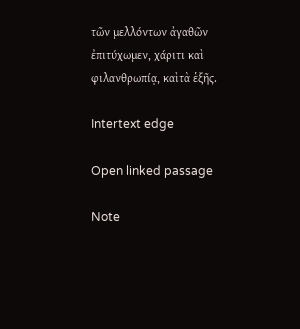τῶν µελλόντων ἀγαθῶν ἐπιτύχωµεν, χάριτι καὶ φιλανθρωπίᾳ, καὶτὰ ἑξῆς.

Intertext edge

Open linked passage

Note